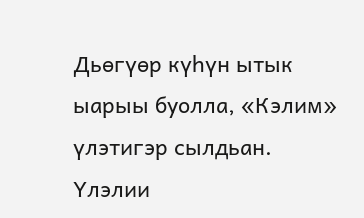Дьөгүөр күһүн ытык ыарыы буолла, «Кэлим» үлэтигэр сылдьан. Үлэлии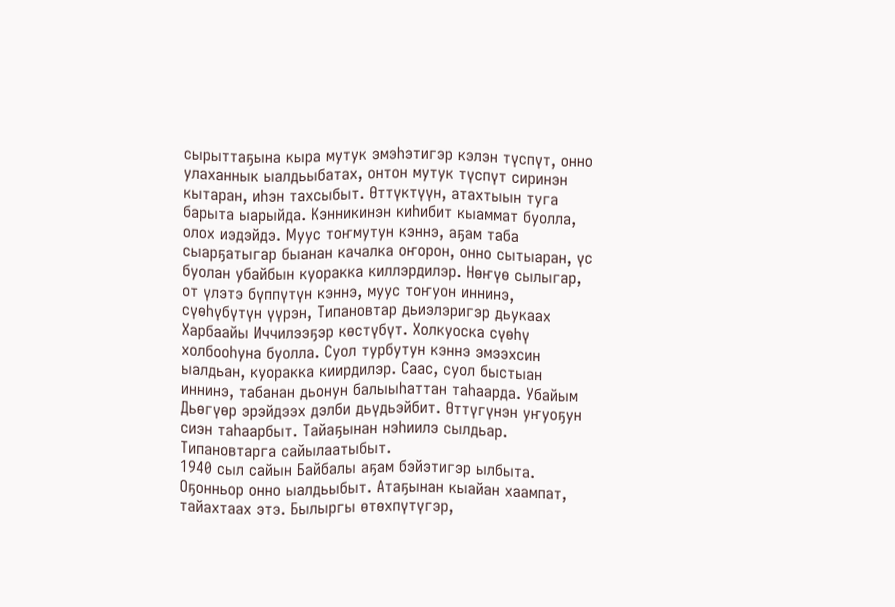сырыттаҕына кыра мутук эмэһэтигэр кэлэн түспүт, онно улаханнык ыалдьыбатах, онтон мутук түспүт сиринэн кытаран, иһэн тахсыбыт. Өттүктүүн, атахтыын туга барыта ыарыйда. Кэнникинэн киһибит кыаммат буолла, олох иэдэйдэ. Муус тоҥмутун кэннэ, аҕам таба сыарҕатыгар быанан качалка оҥорон, онно сытыаран, үс буолан убайбын куоракка киллэрдилэр. Нөҥүө сылыгар, от үлэтэ бүппүтүн кэннэ, муус тоҥуон иннинэ, сүөһүбүтүн үүрэн, Типановтар дьиэлэригэр дьукаах Харбаайы Иччилээҕэр көстүбүт. Холкуоска сүөһү холбооһуна буолла. Суол турбутун кэннэ эмээхсин ыалдьан, куоракка киирдилэр. Саас, суол быстыан иннинэ, табанан дьонун балыыһаттан таһаарда. Убайым Дьөгүөр эрэйдээх дэлби дьүдьэйбит. Өттүгүнэн уҥуоҕун сиэн таһаарбыт. Тайаҕынан нэһиилэ сылдьар. Типановтарга сайылаатыбыт.
1940 сыл сайын Байбалы аҕам бэйэтигэр ылбыта. Оҕонньор онно ыалдьыбыт. Атаҕынан кыайан хаампат, тайахтаах этэ. Былыргы өтөхпүтүгэр,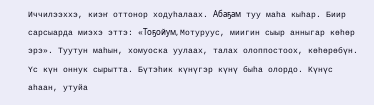Иччилээххэ, киэҥ оттонор ходуһалаах. Абаҕам туу маһа кыһар. Биир сарсыарда миэхэ эттэ: «Тоҕойум, Мотуруус, миигин сыыр анныгар көһөр эрэ». Туутун маһын, хомуоска уулаах, талах олоппостоох, көһөрөбүн. Үс күн оннук сырытта. Бүтэһик күнүгэр күнү быһа олордо. Күнүс аһаан, утуйа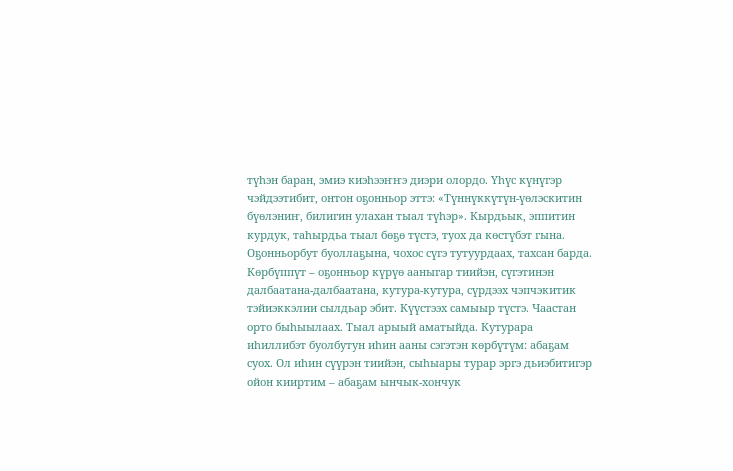түһэн баран, эмиэ киэһээҥҥэ диэри олордо. Үһүс күнүгэр чэйдээтибит, онтон оҕонньор эттэ: «Түннүккүтүн-үөлэскитин бүөлэниҥ, билигин улахан тыал түһэр». Кырдьык, эппитин курдук, таһырдьа тыал бөҕө түстэ, туох да көстүбэт гына. Оҕонньорбут буоллаҕына, чохос сүгэ тутуурдаах, тахсан барда. Көрбүппүт – оҕонньор күрүө ааныгар тиийэн, сүгэтинэн далбаатана-далбаатана, кутура-кутура, сүрдээх чэпчэкитик тэйиэккэлии сылдьар эбит. Күүстээх самыыр түстэ. Чаастан орто быһыылаах. Тыал арыый аматыйда. Кутурара иһиллибэт буолбутун иһин ааны сэгэтэн көрбүтүм: абаҕам суох. Ол иһин сүүрэн тиийэн, сыһыары турар эргэ дьиэбитигэр ойон кииртим – абаҕам ынчык-хончук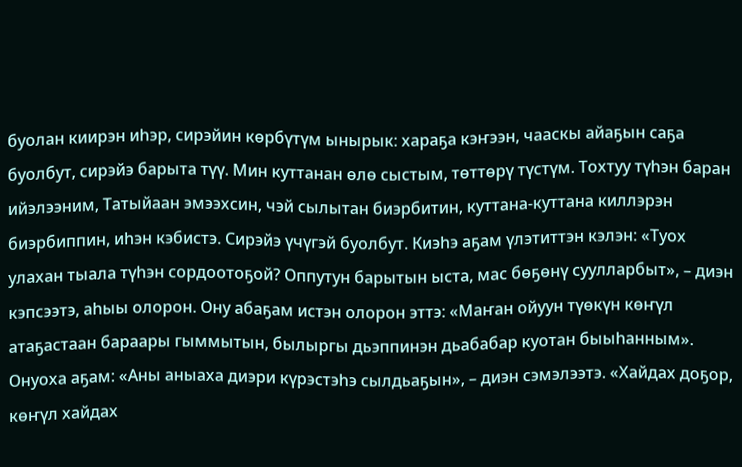буолан киирэн иһэр, сирэйин көрбүтүм ынырык: хараҕа кэҥээн, чааскы айаҕын саҕа буолбут, сирэйэ барыта түү. Мин куттанан өлө сыстым, төттөрү түстүм. Тохтуу түһэн баран ийэлээним, Татыйаан эмээхсин, чэй сылытан биэрбитин, куттана-куттана киллэрэн биэрбиппин, иһэн кэбистэ. Сирэйэ үчүгэй буолбут. Киэһэ аҕам үлэтиттэн кэлэн: «Туох улахан тыала түһэн сордоотоҕой? Оппутун барытын ыста, мас бөҕөнү суулларбыт», – диэн кэпсээтэ, аһыы олорон. Ону абаҕам истэн олорон эттэ: «Маҥан ойуун түөкүн көҥүл атаҕастаан бараары гыммытын, былыргы дьэппинэн дьабабар куотан быыһанным». Онуоха аҕам: «Аны аныаха диэри күрэстэһэ сылдьаҕын», – диэн сэмэлээтэ. «Хайдах доҕор, көҥүл хайдах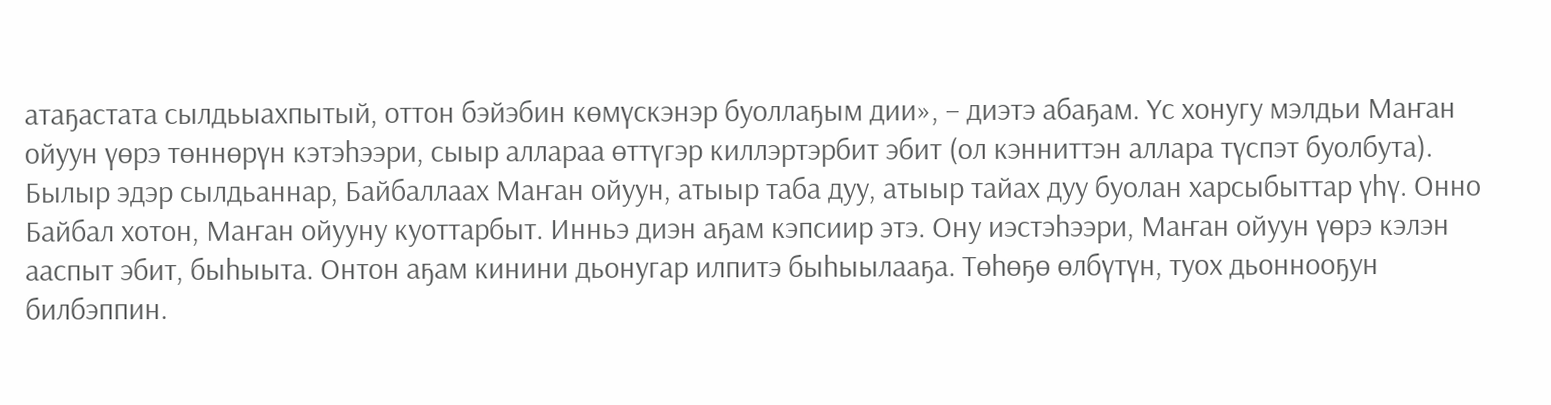атаҕастата сылдьыахпытый, оттон бэйэбин көмүскэнэр буоллаҕым дии», – диэтэ абаҕам. Үс хонугу мэлдьи Маҥан ойуун үөрэ төннөрүн кэтэһээри, сыыр аллараа өттүгэр киллэртэрбит эбит (ол кэнниттэн аллара түспэт буолбута). Былыр эдэр сылдьаннар, Байбаллаах Маҥан ойуун, атыыр таба дуу, атыыр тайах дуу буолан харсыбыттар үһү. Онно Байбал хотон, Маҥан ойууну куоттарбыт. Инньэ диэн аҕам кэпсиир этэ. Ону иэстэһээри, Маҥан ойуун үөрэ кэлэн ааспыт эбит, быһыыта. Онтон аҕам кинини дьонугар илпитэ быһыылааҕа. Төһөҕө өлбүтүн, туох дьоннооҕун билбэппин.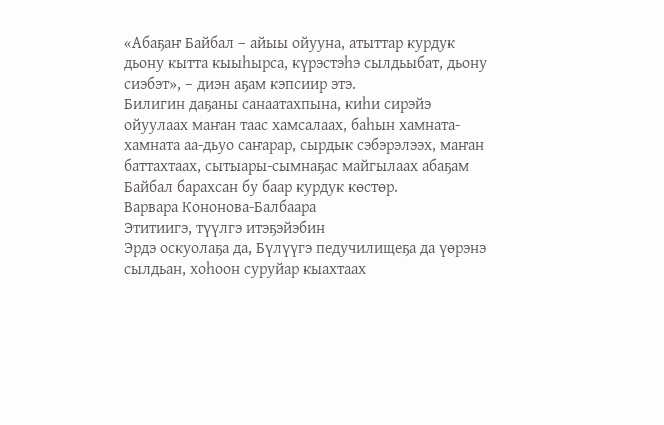«Абаҕаҥ Байбал – айыы ойууна, атыттар курдук дьону кытта кыыһырса, күрэстэһэ сылдьыбат, дьону сиэбэт», – диэн аҕам кэпсиир этэ.
Билигин даҕаны санаатахпына, киһи сирэйэ ойуулаах маҥан таас хамсалаах, баһын хамната-хамната аа-дьуо саҥарар, сырдык сэбэрэлээх, маҥан баттахтаах, сытыары-сымнаҕас майгылаах абаҕам Байбал барахсан бу баар курдук көстөр.
Варвара Кононова-Балбаара
Этитиигэ, түүлгэ итэҕэйэбин
Эрдэ оскуолаҕа да, Бүлүүгэ педучилищеҕа да үөрэнэ сылдьан, хоһоон суруйар кыахтаах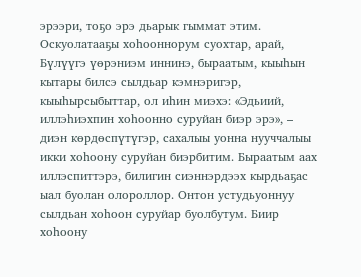эрээри, тоҕо эрэ дьарык гыммат этим. Оскуолатааҕы хоһооннорум суохтар, арай, Бүлүүгэ үөрэниэм иннинэ, быраатым, кыыһын кытары билсэ сылдьар кэмнэригэр, кыыһырсыбыттар, ол иһин миэхэ: «Эдьиий, иллэһиэхпин хоһоонно суруйан биэр эрэ», – диэн көрдөспүтүгэр, сахалыы уонна нууччалыы икки хоһоону суруйан биэрбитим. Быраатым аах иллэспиттэрэ, билигин сиэннэрдээх кырдьаҕас ыал буолан олороллор. Онтон устудьуоннуу сылдьан хоһоон суруйар буолбутум. Биир хоһоону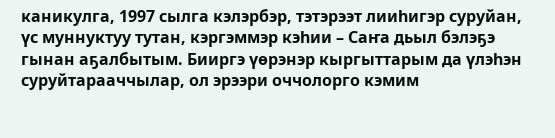каникулга, 1997 сылга кэлэрбэр, тэтэрээт лииһигэр суруйан, үс муннуктуу тутан, кэргэммэр кэһии – Саҥа дьыл бэлэҕэ гынан аҕалбытым. Бииргэ үөрэнэр кыргыттарым да үлэһэн суруйтарааччылар, ол эрээри оччолорго кэмим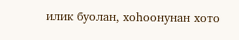илик буолан, хоһоонунан хото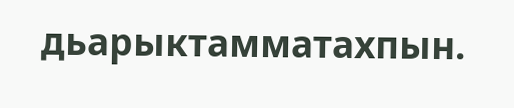дьарыктамматахпын.